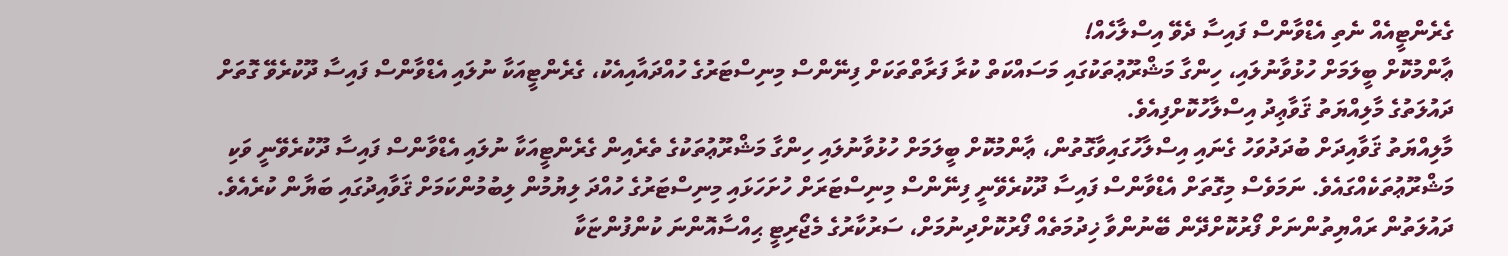ގެރެންޓީއެއް ނެތި އެޑްވާންސް ފައިސާ ދެވޭ އިސްލާހެއް!
ޢާންމުކޮށް ބީލަމަށް ހުޅުވާނުލައި، ހިންގާ މަޝްރޫޢުތަކުގައި މަސައްކަތް ކުރާ ފަރާތްތަކަށް ފިނޭންސް މިނިސްޓަރުގެ ހުއްދައާއިއެކު، ގެރެންޓީއަކާ ނުލައި އެޑްވާންސް ފައިސާ ދޫކުރެވޭ ގޮތަށް ދައުލަތުގެ މާލިއްޔަތު ޤަވާޢިދު އިސްލާހުކޮށްފިއެވެ.
މާލިއްޔަތު ޤަވާއިދަށް ބުދަދުވަހު ގެނައި އިސްލާހުގައިވާގޮތުން، ޢާންމުކޮށް ބީލަމަށް ހުޅުވާނުލައި ހިންގާ މަޝްރޫޢުތަކުގެ ތެރެއިން ގެރެންޓީއަކާ ނުލައި އެޑްވާންސް ފައިސާ ދޫކުރެވޭނީ ވަކި މަޝްރޫޢުތަކެއްގައެވެ. ނަމަވެސް މިގޮތަށް އެޑްވާންސް ފައިސާ ދޫކުރެވޭނީ ފިނޭންސް މިނިސްޓަރަށް ހުށަހަޅައި މިނިސްޓަރުގެ ހުއްދަ ލިޔުމުން ލިބުމުންކަމަށް ޤަވާއިދުގައި ބަޔާން ކުރެއެވެ.
ދައުލަތުން ރައްޔިތުންނަށް ފޯރުކޮށްދޭން ބޭނުންވާ ޚިދުމަތެއް ފޯރުކޮށްދިނުމަށް، ސަރުކާރުގެ މެޖޯރިޓީ ޙިއްސާއޮންނަ ކުންފުންޏަކާ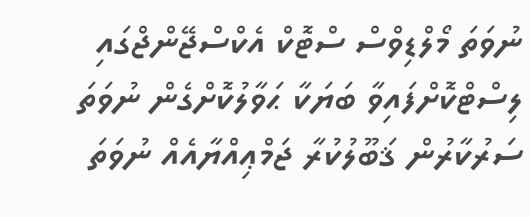ނުވަތަ މޯލްޑިވްސް ސްޓޮކް އެކްސްޖޭންޖްގައި ލިސްޓްކޮށްފައިވާ ބަޔަކާ ޙަވާލުކޮށްގެން ނުވަތަ ސަރުކާރުން ޤަބޫލުކުރާ ޖަމްޢިއްޔާއެއް ނުވަތަ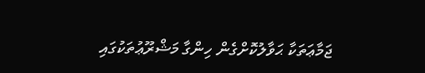ޖަމާޢަތަކާ ޙަވާލުކޮށްގެން ހިންގާ މަޝްރޫޢުތަކުގައި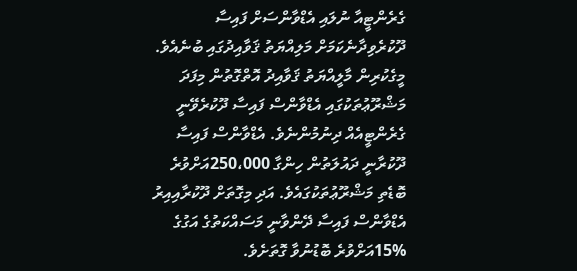ގެރެންޓީއާ ނުލައި އެޑްވާންސަށް ފައިސާ ދޫކުރެވިދާނެކަމަށް މަލިއްޔަތު ޤަވާއިދުގައި ބުނެއެވެ.
މީގެކުރިން މާލީއްޔަތު ޤަވާއިދު އޮތްގޮތުން މިފަދަ މަޝްރޫޢުތަކުގައި އެޑްވާންސް ފައިސާ ދޫކުރެވޭނީ ގެރެންޓީއެއް ދިނުމުންނެވެ. އެޑްވާންސް ފައިސާ ދޫކުރާނީ ދައުލަތުން ހިންގާ 250،000އަށްވުރެ ބޮޑެތި މަޝްރޫޢުތަކުގައެވެ. އަދި މިގޮތަށް ދޫކުރާއިއިރު އެޑްވާންސް ފައިސާ ދޭންވާނީ މަސައްކަތުގެ އަގުގެ %15އަށްވުރެ ބޮޑުނުވާ ގޮތަށެވެ.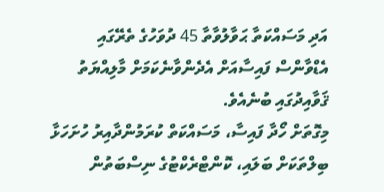އަދި މަސައްކަތާ ޙަވާލުވާތާ 45 ދުވަހުގެ ތެރޭގައި އެޑްވާންސް ފައިސާއަށް އެދެންވާނެކަމަށް މާލިއްޔަތު ޤަވާއިދުގައި ބުނެއެވެ.
މިގޮތަށް ހޯދާ ފައިސާ، މަސައްކަތް ކުރަމުންދާއިރު ހުށަހަޅާ ބިލްތަކަށް ބަލައި، ކޮންޓްރެކްޓުގެ ނިސްބަތުން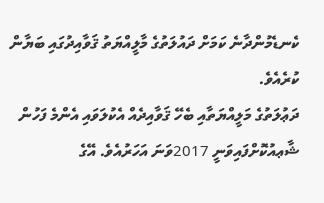ކެނޑެމުންދާނެ ކަމަށް ދައުލަތުގެ މާލީއްޔަތު ޤަވާއިދުގައި ބަޔާން ކުރެއެވެ.
ދަޢުލަތުގެ މަލީއްޔަތާއި ބެހޭ ޤަވާއިދެއް އެކުލަވައި އެންމެ ފަހުން ޝާޢއުކޮށްފައިވަނީ 2017ވަނަ އަހަރުއެވެ. އޭގެ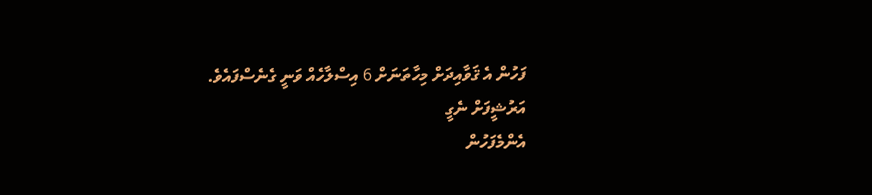ފަހުން އެ ޤަވާއިދަށް މިހާތަނަށް 6 އިސްލާހެއް ވަނީ ގެނެސްފައެވެ.
އަރުޝީފަށް ނެގީ
އެންމެފަހުން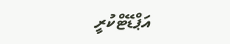އަޕްޑޭޓްކުރީ